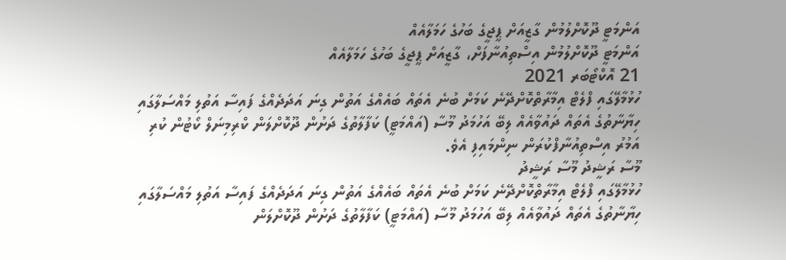އަންމަޓީ ދޫކޮށްލުމުން ގާޒީއަށް ޕީޖީގެ ބަހުގެ ހަމަލާއެއް
އަންމަޓީ ދޫކޮށްލުމުން އިސްތިއުނާފަށް، ގާޒީއަށް ޕީޖީގެ ބަހުގެ ހަމަލާއެއް
21 އޮކްޓޯބަރ 2021
ހުޅުމާލޭގައި ފްލެޓް އިމާރާތްކޮށްދޭނެ ކަމަށް ބުނެ އެތައް ބައެއްގެ އަތުން ގިނަ އަދަދެއްގެ ފައިސާ އަތުލި މައްސަލާގައި ހިޔާނާތުގެ އެތައް ދައުވާއެއް ލިބޭ އަހުމަދު މޫސާ (އައްމަޓީ) ކަފާލާތުގެ ދަށުން ދޫކޮށްލަން ކްރިމިނަލް ކޯޓުން ކުރި އަމުރު އިސްތިއުނާފްކުރަން ނިންމައިފި އެވެ.
މޫސާ ރަޝީދު މޫސާ ރަޝީދު
ހުޅުމާލޭގައި ފްލެޓް އިމާރާތްކޮށްދޭނެ ކަމަށް ބުނެ އެތައް ބައެއްގެ އަތުން ގިނަ އަދަދެއްގެ ފައިސާ އަތުލި މައްސަލާގައި ހިޔާނާތުގެ އެތައް ދައުވާއެއް ލިބޭ އަހުމަދު މޫސާ (އައްމަޓީ) ކަފާލާތުގެ ދަށުން ދޫކޮށްލަން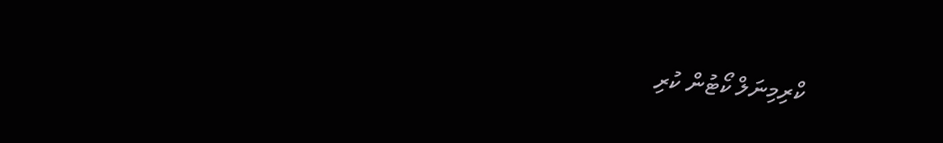ކްރިމިނަލް ކޯޓުން ކުރި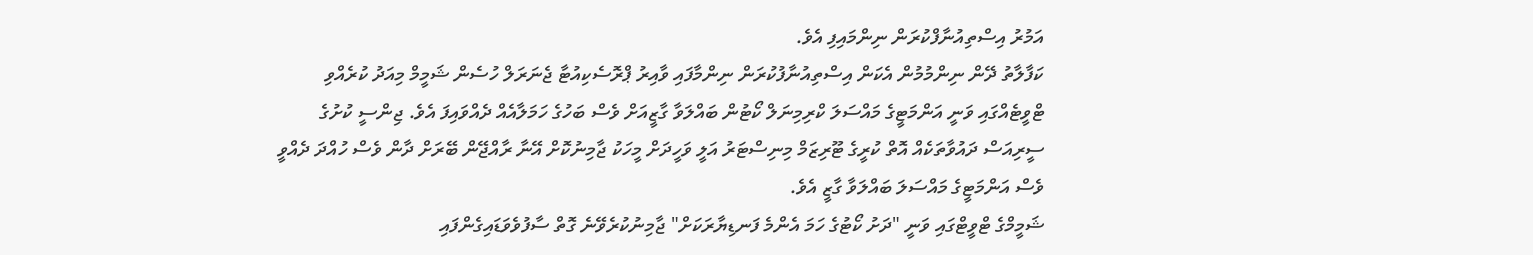އަމުރު އިސްތިއުނާފްކުރަން ނިންމައިފި އެވެ.
ކަފާލާތު ދޭން ނިންމުމުން އެކަން އިސްތިއުނާފުކުރަން ނިންމާފައި ވާއިރު ޕްރޮސެކިއުޓާ ޖެނަރަލް ހުސެން ޝަމީމް މިއަދު ކުރެއްވި ޓްވީޓެއްގައި ވަނީ އަންމަޓީގެ މައްސަލަ ކްރިމިނަލް ކޯޓުން ބައްލަވާ ގާޒީއަށް ވެސް ބަހުގެ ހަމަލާއެއް ދެއްވައިފަ އެވެ. ޖިންސީ ކުށުގެ ސީރިއަސް ދައުވާތަކެއް އޮތް ކުރީގެ ޓޫރިޒަމް މިނިސްޓަރު އަލީ ވަހީދަށް މީހަކު ޖާމިނުކޮށް އޭނާ ރާއްޖޭން ބޭރަށް ދާން ވެސް ހުއްދަ ދެއްވީ ވެސް އަންމަޓީގެ މައްސަލަ ބައްލަވާ ގާޒީ އެވެ.
ޝަމީމްގެ ޓްވީޓްގައި ވަނީ "ދަށު ކޯޓުގެ ހަމަ އެންމެ ފަނޑިޔާރަކަށް" ޖާމިނުކުރެވޭނެ ގޮތް ސާފުވެވަޑައިގެންފައި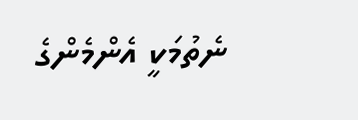ނެތުމަކީ އެންމެންގެ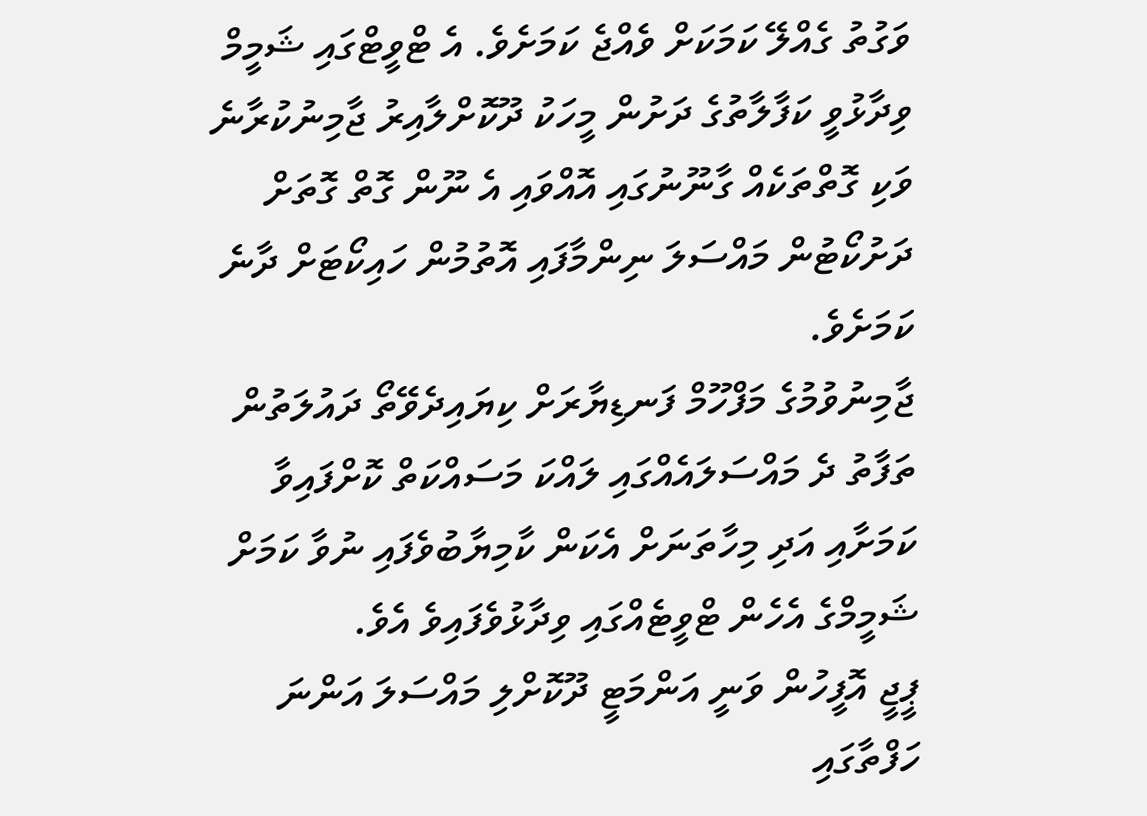ވަގުތު ގެއްލޭ ކަމަކަށް ވެއްޖެ ކަމަށެވެ. އެ ޓްވީޓްގައި ޝަމީމް ވިދާޅުވީ ކަފާލާތުގެ ދަށުން މީހަކު ދޫކޮށްލާއިރު ޖާމިނުކުރާނެ ވަކި ގޮތްތަކެއް ގާނޫނުގައި އޮއްވައި އެ ނޫން ގޮތް ގޮތަށް ދަށުކޯޓުން މައްސަލަ ނިންމާފައި އޮތުމުން ހައިކޯޓަށް ދާނެ ކަމަށެވެ.
ޖާމިނުވުމުގެ މަފްހޫމް ފަނޑިޔާރަށް ކިޔައިދެވޭތޯ ދައުލަތުން ތަފާތު ދެ މައްސަލައެއްގައި ލައްކަ މަސައްކަތް ކޮށްފައިވާ ކަމަށާއި އަދި މިހާތަނަށް އެކަން ކާމިޔާބުވެފައި ނުވާ ކަމަށް ޝަމީމްގެ އެހެން ޓްވީޓެއްގައި ވިދާޅުވެފައިވެ އެވެ.
ޕީޖީ އޮފީހުން ވަނީ އަންމަޓީ ދޫކޮށްލި މައްސަލަ އަންނަ ހަފްތާގައި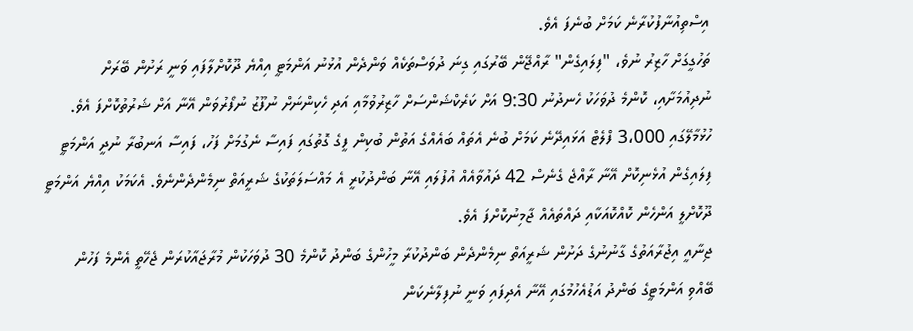އިސްތިއުނާފުކުރާނެ ކަމަށް ބުނެފަ އެވެ.
ތަހުގީގަށް ހާޒިރު ނުވެ، "ފިލައިގެން" ރާއްޖޭން ބޭރުގައި ގިނަ ދުވަސްތަކެއް ވަންދެން އުޅުނު އަންމަޓީ އިއްޔެ ދޫކޮށްލާފައި ވަނީ ރަށުން ބޭރަށް ނުދިއުމަށާއި، ކޮންމެ ދުވަހަކު ހެނދުނު 9:30 އަށް ކަރެކްޝަންސަށް ހާޒިރުވުމާއި އަދި ހެކިންނަށް ނުފޫޒު ނުފޯރުވަން އޭނާ އަށް ޝަރުތުކޮށްފަ އެވެ.
ހުޅުމާލޭގައި 3،000 ފްލެޓް އަޅައިދޭނެ ކަމަށް ބުނެ އެތައް ބައެއްގެ އަތުން ބުކިން ފީގެ ގޮތުގައި ފައިސާ ނެގުމަށް ފަހު، ފައިސާ އަނބުރާ ނުދީ އަންމަޓީ ފިލައިގެން އުޅެނިކޮށް އޭނާ ރާއްޖެ ގެނެސް 42 ދައުވާއެއް އުފުލައި އޭނާ ބަންދުކުރީ އެ މައްސަލަތަކުގެ ޝަރީއަތް ނިމެންދެންނެވެ. އެކަމަކު އިއްޔެ އަންމަޓީ ދޫކޮށްލީ އަންހެން ކޮއްކޮއަކާއި ދައްތައެއް ޖާމިނުކޮށްފަ އެވެ.
ޖިނާއީ އިޖުރާއަތުގެ ގާނުނުގެ ދަށުން ޝަރީއަތް ނިމެންދެން ބަންދުކުރާ މީހުންގެ ބަންދު ކޮންމެ 30 ދުވަހަކުން މުރާޖައާކުރަން ޖެހޭތީ އެންމެ ފަހުން ބޭއްވި އަންމަޓީގެ ބަންދު އަޑުއެހުމުގައި އޭނާ އެދިފައި ވަނީ ނުފިލާނެކަން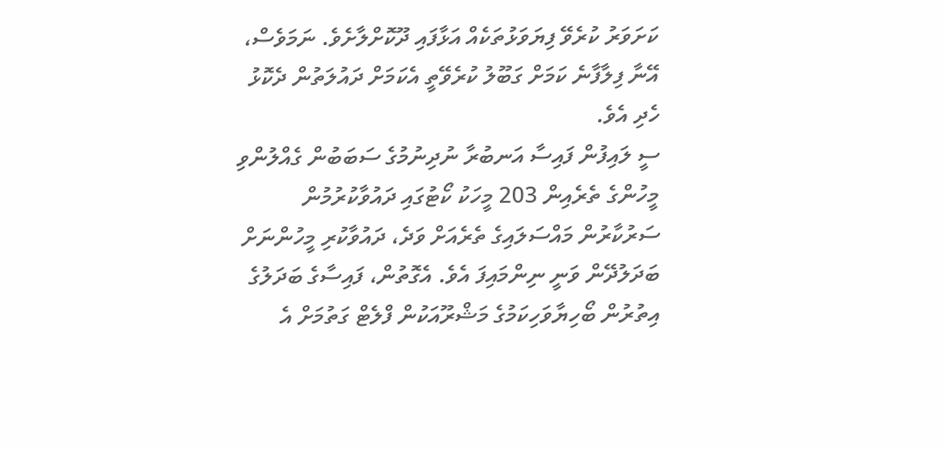ކަށަވަރު ކުރެވޭ ފިޔަވަޅުތަކެއް އަޅާފައި ދޫކޮށްލާށެވެ. ނަމަވެސް، އޭނާ ފިލާފާނެ ކަމަށް ގަބޫލު ކުރެވޭތީ އެކަމަށް ދައުލަތުން ދެކޮޅު ހެދި އެވެ.
ސީ ލައިފުން ފައިސާ އަނބުރާ ނުދިނުމުގެ ސަބަބުން ގެއްލުންވި މީހުންގެ ތެރެއިން 203 މީހަކު ކޯޓުގައި ދައުވާކުރުމުން ސަރުކާރުން މައްސަލައިގެ ތެރެއަށް ވަދެ، ދައުވާކުރި މީހުންނަށް ބަދަލުދޭން ވަނީ ނިންމައިފަ އެވެ. އެގޮތުން، ފައިސާގެ ބަދަލުގެ އިތުރުން ބޯހިޔާވަހިކަމުގެ މަޝްރޫއަކުން ފްލެޓް ގަތުމަށް އެ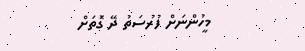މީހުންނަށް ފުރުސަތު ދޭ ގޮތަށް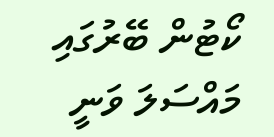ކޯޓުން ބޭރުގައި މައްސަލަ ވަނީ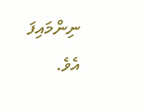ނިންމައިފަ އެވެ.